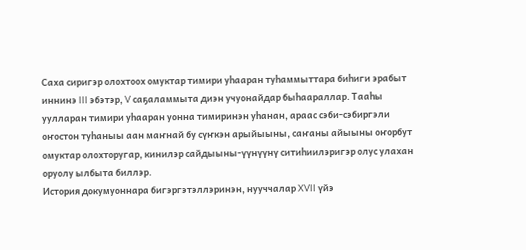Саха сиригэр олохтоох омуктар тимири уһааран туһаммыттара биһиги эрабыт иннинэ III эбэтэр, V саҕаламмыта диэн учуонайдар быһаараллар. Тааһы уулларан тимири уһааран уонна тимиринэн уһанан, араас сэби-сэбиргэли оҥостон туһаныы аан маҥнай бу сүҥкэн арыйыыны, саҥаны айыыны оҥорбут омуктар олохторугар, кинилэр сайдыыны-үүнүүнү ситиһиилэригэр олус улахан оруолу ылбыта биллэр.
История докумуоннара бигэргэтэллэринэн, нууччалар XVII үйэ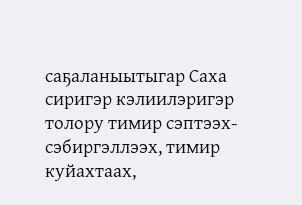саҕаланыытыгар Саха сиригэр кэлиилэригэр толору тимир сэптээх-сэбиргэллээх, тимир куйахтаах,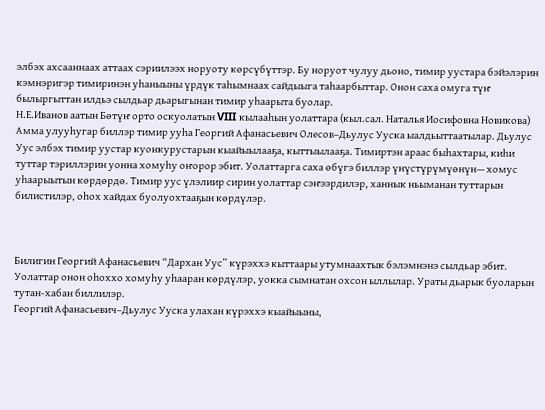элбэх ахсааннаах аттаах сэриилээх норуоту көрсүбүттэр. Бу норуот чулуу дьоно, тимир уустара бэйэлэрин кэмнэригэр тимиринэн уhаныыны үрдүк таhымнаах сайдыыга таhаарбыттар. Онон саха омуга түҥ былыргыттан илдьэ сылдьар дьарыгынан тимир уһаарыта буолар.
Н.Е.Иванов аатын Бөтүҥ орто оскуолатын VIII кылааһын уолаттара (кыл.сал. Наталья Иосифовна Новикова) Амма улууһугар биллэр тимир ууһа Георгий Афанасьевич Олесов–Дьулус Ууска ыалдьыттаатылар. Дьулус Уус элбэх тимир уустар куонкурустарын кыайыылааҕа, кыттыылааҕа. Тимиртэн араас быһахтары, киһи туттар тэриллэрин уонна хомуһу оҥорор эбит. Уолаттарга саха өбүгэ биллэр үнүстүрүмүөнүн— хомус уһаарыытын көрдөрдө. Тимир уус үлэлиир сирин уолаттар сэҥээрдилэр, ханнык ньыманан туттарын билистилэр, оһох хайдах буолуохтааҕын көрдүлэр.



Билигин Георгий Афанасьевич “Дархан Уус” күрэххэ кыттаары утумнаахтык бэлэмнэнэ сылдьар эбит. Уолаттар онон оһоххо хомуһу уһааран көрдүлэр, уокка сымнатан охсон ыллылар. Ураты дьарык буоларын тутан-хабан биллилэр.
Георгий Афанасьевич–Дьулус Ууска улахан күрэххэ кыайыыны,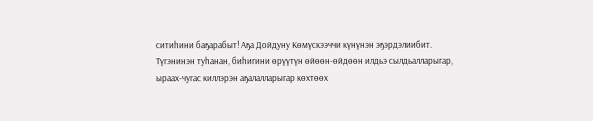ситиһини баҕарабыт! Аҕа Дойдуну Көмүскээччи күнүнэн эҕэрдэлиибит.
Түгэнинэн туһанан, биһигини өрүүтүн өйөөн-өйдөөн илдьэ сылдьалларыгар, ыраах-чугас киллэрэн аҕалалларыгар көхтөөх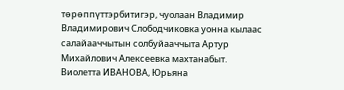төрөппүттэрбитигэр, чуолаан Владимир Владимирович Слободчиковка уонна кылаас салайааччытын солбуйааччыта Артур Михайлович Алексеевка махтанабыт.
Виолетта ИВАНОВА, Юрьяна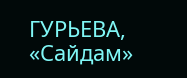ГУРЬЕВА,
«Сайдам»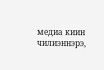медиа киин чилиэннэрэ,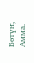Бөтүҥ, Амма.